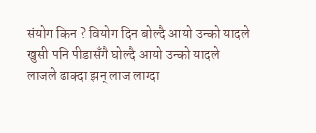संयोग किन ? वियोग दिन बोल्दै आयो उन्को यादले
खुसी पनि पीडासँगै घोल्दै आयो उन्को यादले
लाजले ढाक्दा झन् लाज लाग्दा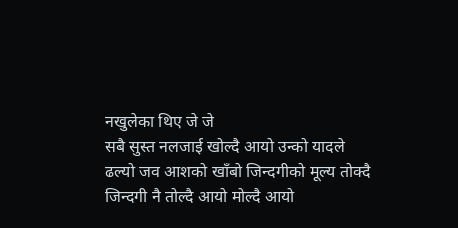नखुलेका थिए जे जे
सबै सुस्त नलजाई खोल्दै आयो उन्को यादले
ढल्यो जव आशको खाँबो जिन्दगीको मूल्य तोक्दै
जिन्दगी नै तोल्दै आयो मोल्दै आयो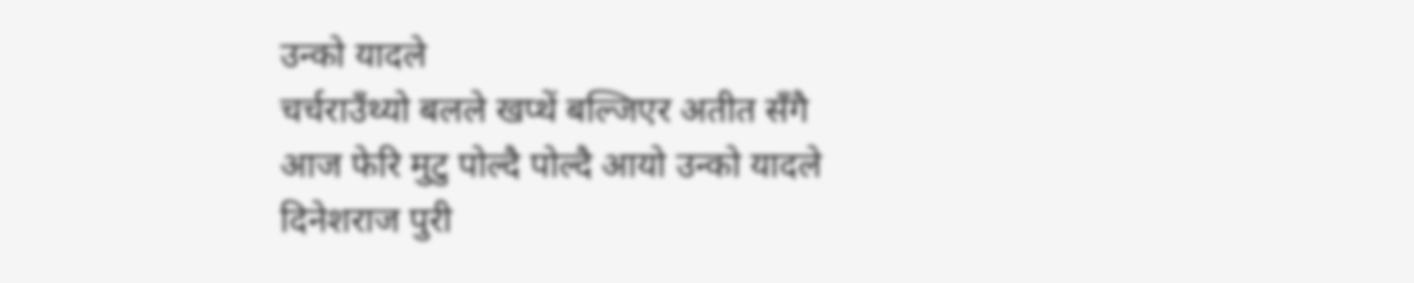उन्को यादले
चर्चराउँथ्यो बलले खप्थें बल्जिएर अतीत सँगै
आज फेरि मुटु पोल्दै पोल्दै आयो उन्को यादले
दिनेशराज पुरी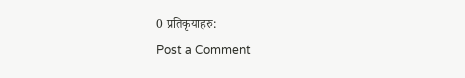0 प्रतिकृयाहरु:
Post a Comment